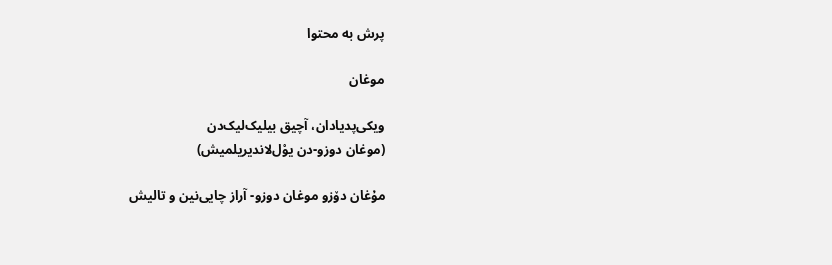پرش به محتوا

موغان

ویکی‌پدیادان، آچیق بیلیک‌لیک‌دن
(موغان دوزو-دن يوْل‌لاندیریلمیش)

مۇغان دۆزو موغان دوزو- آراز چايی‌نین و تالیش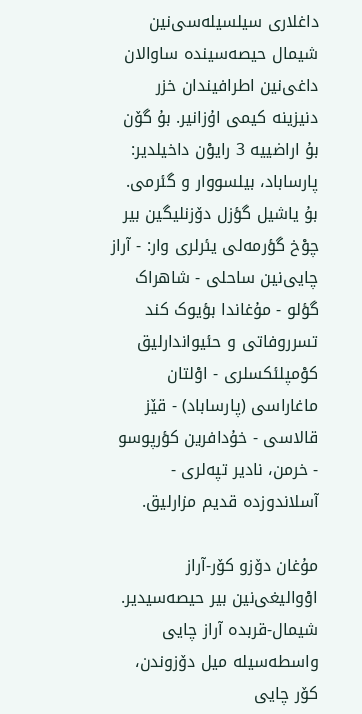داغلاری سیلسیله‌سی‌نین شیمال حیصه‌سینده ساوالان داغی‌نین اطرافیندان خزر دنیزینه کیمی اۇزانیر. بۇ گۆن بۇ اراضیيه 3 رايوْن داخیلدیر: پارساباد، بیلسووار و گئرمی. بۇ ياشیل گؤزل دۆزنلیگین بیر چوْخ گؤرمه‌لی يئرلری وار: - آراز چايی‌نین ساحلی - شاهراک گؤلو - مۇغاندا بؤيوک کند تسرروفاتی و حئیواندارلیق کوْمپلئکسلری - اوْلتان ماغاراسی (پارساباد) - قێز قالاسی - خۇدافرین کؤرپوسو - خرمن، نادیر تپه‌لری - آسلاندوزده قدیم مزارلیق.

مۇغان دۆزو کۆر-آراز اوْوالیغی‌نین بیر حیصه‌سیدیر. شیمال-قربده آراز چايی واسطه‌سیله میل دۆزوندن، کۆر چايی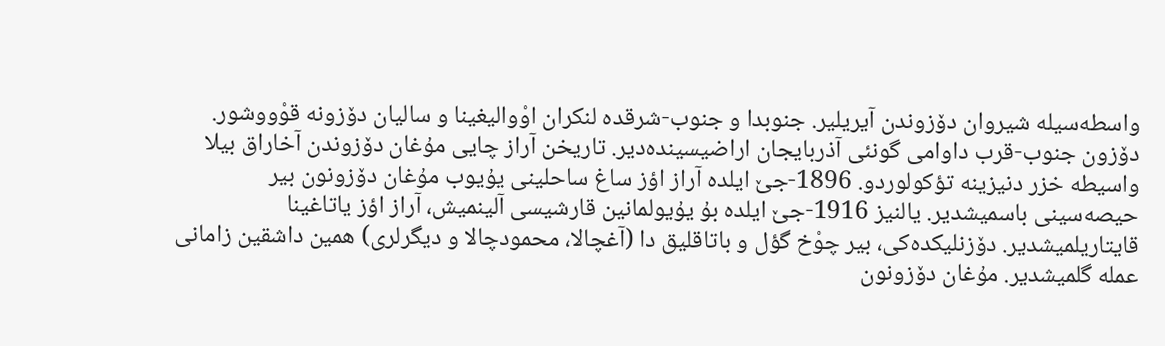واسطه‌سیله شیروان دۆزوندن آيریلیر. جنوبدا و جنوب-شرقده لنکران اوْوالیغینا و ساليان دۆزونه قوْووشور. دۆزون جنوب-قرب داوامی گونئی آذربایجان اراضیسینده‌دیر. تاریخن آراز چايی مۇغان دۆزوندن آخاراق بیلا واسیطه خزر دنیزینه تؤکولوردو. 1896-جێ ایلده آراز اؤز ساغ ساحلینی يۇيوب مۇغان دۆزونون بیر حیصه‌سینی باسمیشدیر. يالنیز 1916-جێ ایلده بۇ يۇيولمانین قارشیسی آلینمیش، آراز اؤز ياتاغینا قايتاریلمیشدیر. دۆزنلیکده‌کی، بیر چوْخ گؤل و باتاقلیق دا (آغچالا، محمودچالا و دیگرلری) همین داشقین زامانی عمله گلمیشدیر. مۇغان دۆزونون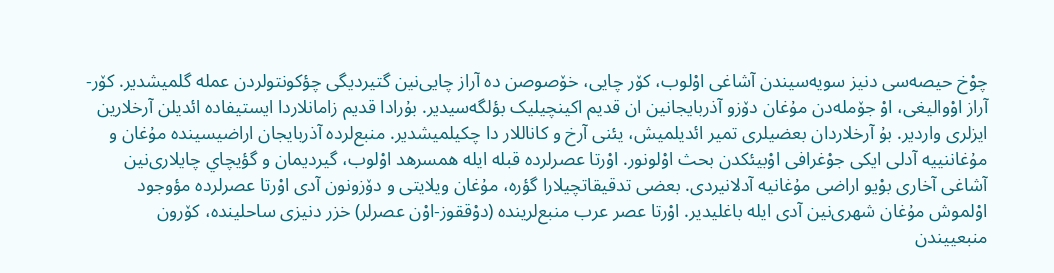چوْخ حیصه‌سی دنیز سویه‌سیندن آشاغی اوْلوب، کۆر چايی، خۆصوصن ده آراز چايی‌نین گتیردیگی چؤکونتولردن عمله گلمیشدیر. کۆر-آراز اوْوالیغی، اوْ جۆمله‌دن مۇغان دۆزو آذربایجانین ان قدیم اکینچیلیک بؤلگه‌سیدیر. بۇرادا قدیم زامانلاردا ایستیفاده ائدیلن آرخلارین ایزلری واردیر. بۇ آرخلاردان بعضیلری تمیر ائدیلمیش، يئنی آرخ و کاناللار دا چکیلمیشدیر. منبع‌لرده آذربایجان اراضیسینده مۇغان و مۇغاننیيه آدلی ایکی جوْغرافی اوْبيئکدن بحث اوْلونور. اوْرتا عصرلرده قبله ایله همسرهد اوْلوب، گیردیمان و گؤيچاي چايلاری‌نین آشاغی آخاری بوْيو اراضی مۇغانیه آدلانیردی. بعضی تدقیقاتچیلارا گؤره، مۇغان ویلايتی و دۆزونون آدی اوْرتا عصرلرده مؤوجود اوْلموش مۇغان شهری‌نین آدی ایله باغلیدیر. اوْرتا عصر عرب منبع‌لرینده (دوْققوز-اوْن عصرلر) خزر دنیزی ساحلینده، کۆرون منبعيیندن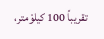تقریباً 100 کیلوْمتر،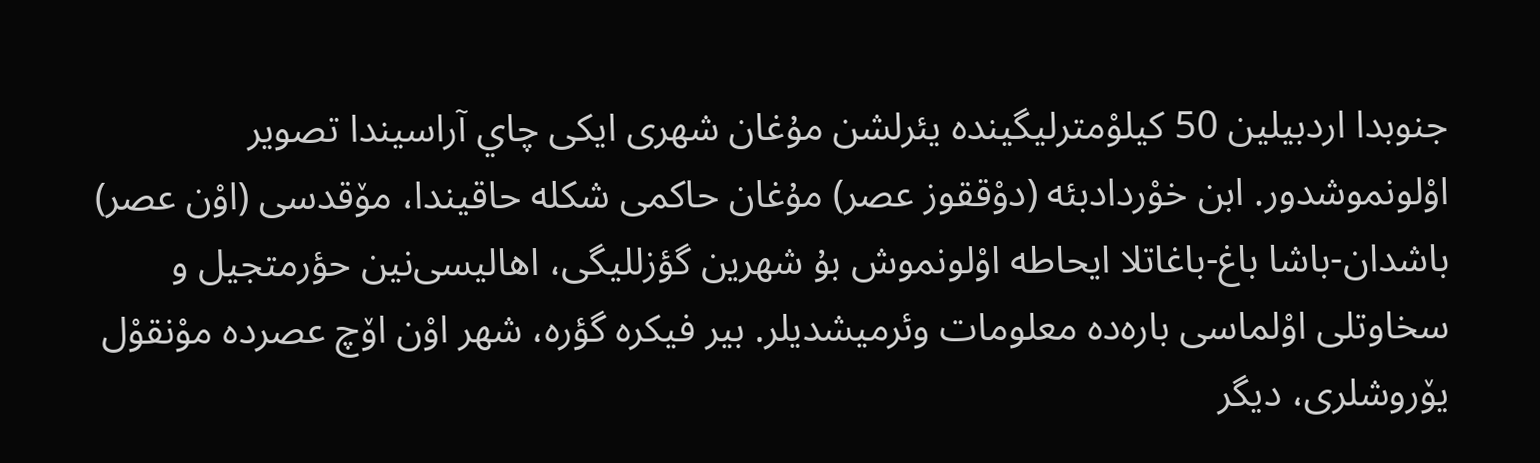جنوبدا اردبیلین 50 کیلوْمترلیگینده يئرلشن مۇغان شهری ایکی چاي آراسیندا تصویر اوْلونموشدور. ابن خوْردادبئه (دوْققوز عصر) مۇغان حاکمی شکله حاقیندا، مۆقدسی (اوْن عصر) باشدان-باشا باغ-باغاتلا ایحاطه اوْلونموش بۇ شهرین گؤزللیگی، اهالیسی‌نین حؤرمتجیل و سخاوتلی اوْلماسی باره‌ده معلومات وئرمیشدیلر. بیر فیکره گؤره، شهر اوْن اۆچ عصرده موْنقوْل يۆروشلری، دیگر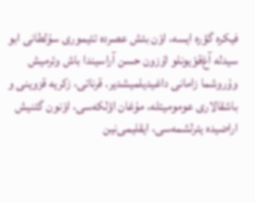فیکره گؤره ایسه، اوْن بئش عصرده تئيموری سۇلطانی ابو سیدله آغ‌قوْيونلو اۇزون حسن آراسیندا باش وئرمیش وۇروشما زامانی داغیدیلمیشدیر. قرناتی، زکریه قزوینی و باشقالاری عومومیتله، مۇغان اؤلکه‌سی، اوْنون گئنیش اراضیده يئرلشمه‌سی، ایقلیمی‌نین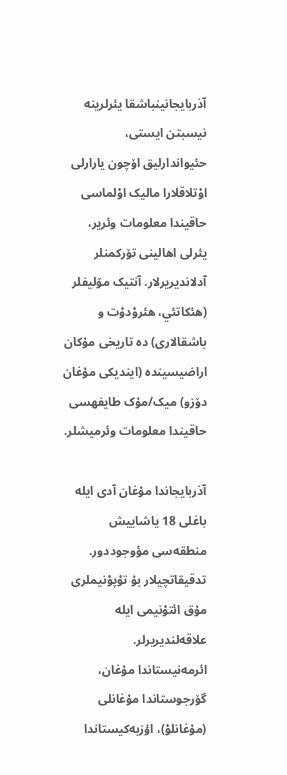آذربایجانینباشقا يئرلرینه نیسبتن ایستی، حئیواندارلیق اۆچون يارارلی اوْتلاقلارا مالیک اوْلماسی حاقیندا معلومات وئریر، يئرلی اهالینی تۆرکمنلر آدلاندیریرلار. آنتیک مۆلیفلر (هئکاتئي، هئروْدوْت و باشقالاری) ده تاریخی مۇکان اراضیسینده (ایندیکی مۇغان دۆزو) میک/مۇک طایفهسی حاقیندا معلومات وئرمیشلر.

آذربایجاندا مۇغان آدی ایله باغلی 18 ياشايیش منطقه‌سی مؤوجوددور. تدقیقاتچیلار بۇ توْپوْنیملری مۇق ائتوْنیمی ایله علاقه‌لندیریرلر. ائرمه‌نیستاندا مۇغان، گۆرجوستاندا مۇغانلی (مۇغانلوْ)، اؤزبه‌کیستاندا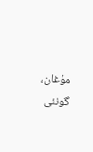مۇغان، گونئی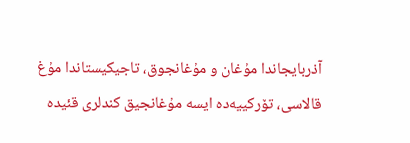آذربایجاندا مۇغان و مۇغانجوق، تاجیکیستاندا مۇغ قالاسی، تۆرکیيه‌ده ایسه مۇغانجیق کندلری قئيده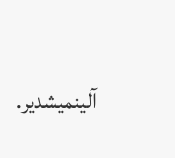آلینمیشدیر.